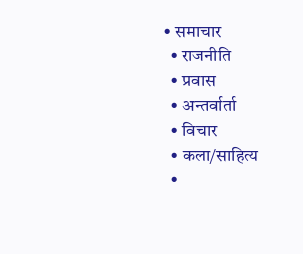• समाचार
  • राजनीति
  • प्रवास
  • अन्तर्वार्ता
  • विचार
  • कला/साहित्य
  •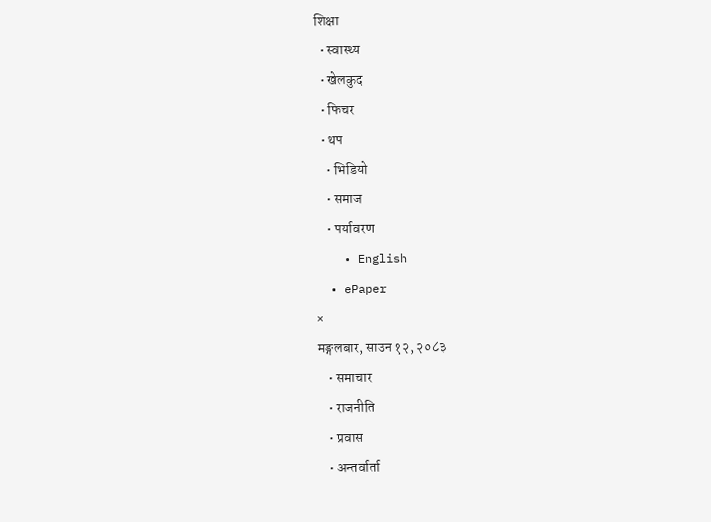शिक्षा
  • स्वास्थ्य
  • खेलकुद
  • फिचर
  • थप
    • भिडियो
    • समाज
    • पर्यावरण
    • English
  • ePaper
×
मङ्गलबार, साउन १२, २०८३
    • समाचार
    • राजनीति
    • प्रवास
    • अन्तर्वार्ता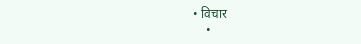• विचार
    •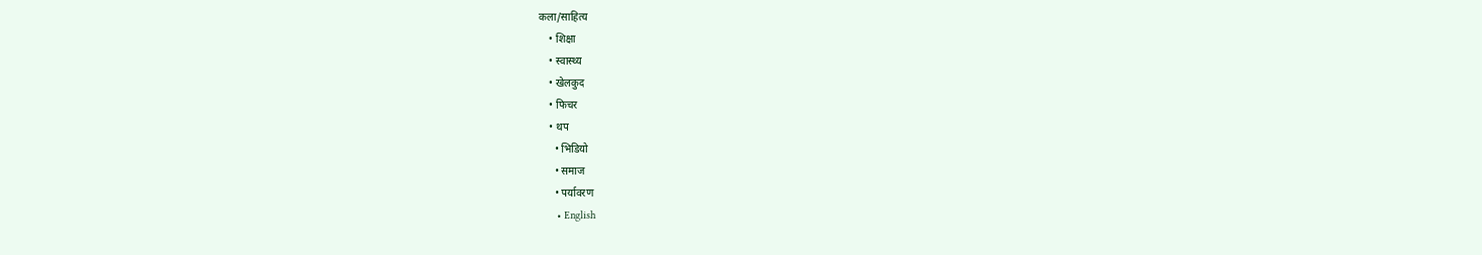कला/साहित्य
    • शिक्षा
    • स्वास्थ्य
    • खेलकुद
    • फिचर
    • थप
      • भिडियो
      • समाज
      • पर्यावरण
      • English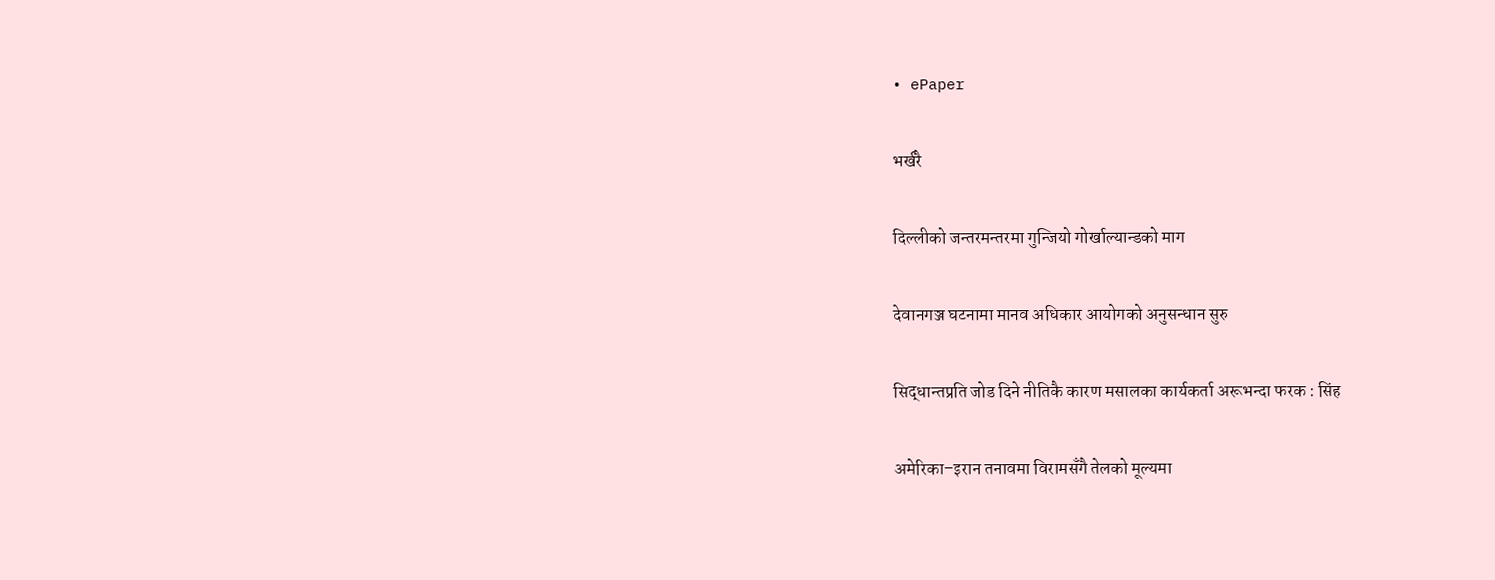• ePaper

भर्खरै

दिल्लीको जन्तरमन्तरमा गुन्जियो गोर्खाल्यान्डको माग

देवानगञ्ज घटनामा मानव अधिकार आयोगको अनुसन्धान सुरु

सिद्धान्तप्रति जोड दिने नीतिकै कारण मसालका कार्यकर्ता अरूभन्दा फरक : सिंह

अमेरिका–इरान तनावमा विरामसँगै तेलको मूल्यमा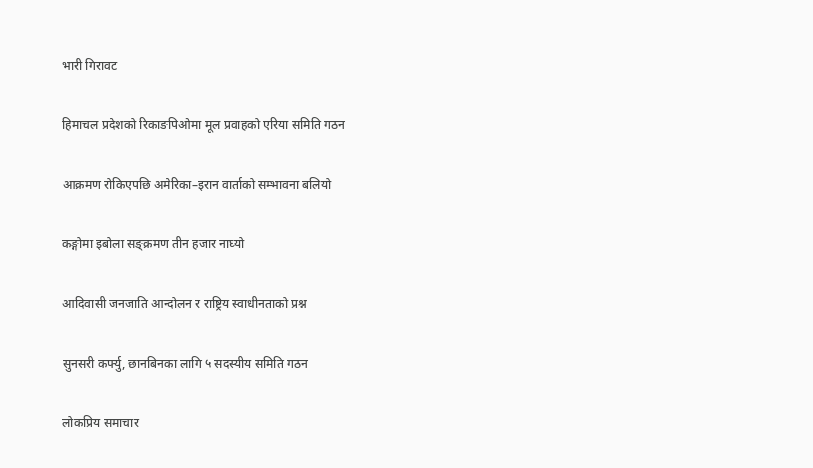भारी गिरावट

हिमाचल प्रदेशको रिकाङपिओमा मूल प्रवाहको एरिया समिति गठन

आक्रमण रोकिएपछि अमेरिका–इरान वार्ताको सम्भावना बलियो

कङ्गोमा इबोला सङ्क्रमण तीन हजार नाघ्यो

आदिवासी जनजाति आन्दोलन र राष्ट्रिय स्वाधीनताको प्रश्न

सुनसरी कर्फ्यु, छानबिनका लागि ५ सदस्यीय समिति गठन

लोकप्रिय समाचार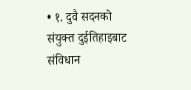• १. दुवै सदनको संयुक्त दुईतिहाइबाट संविधान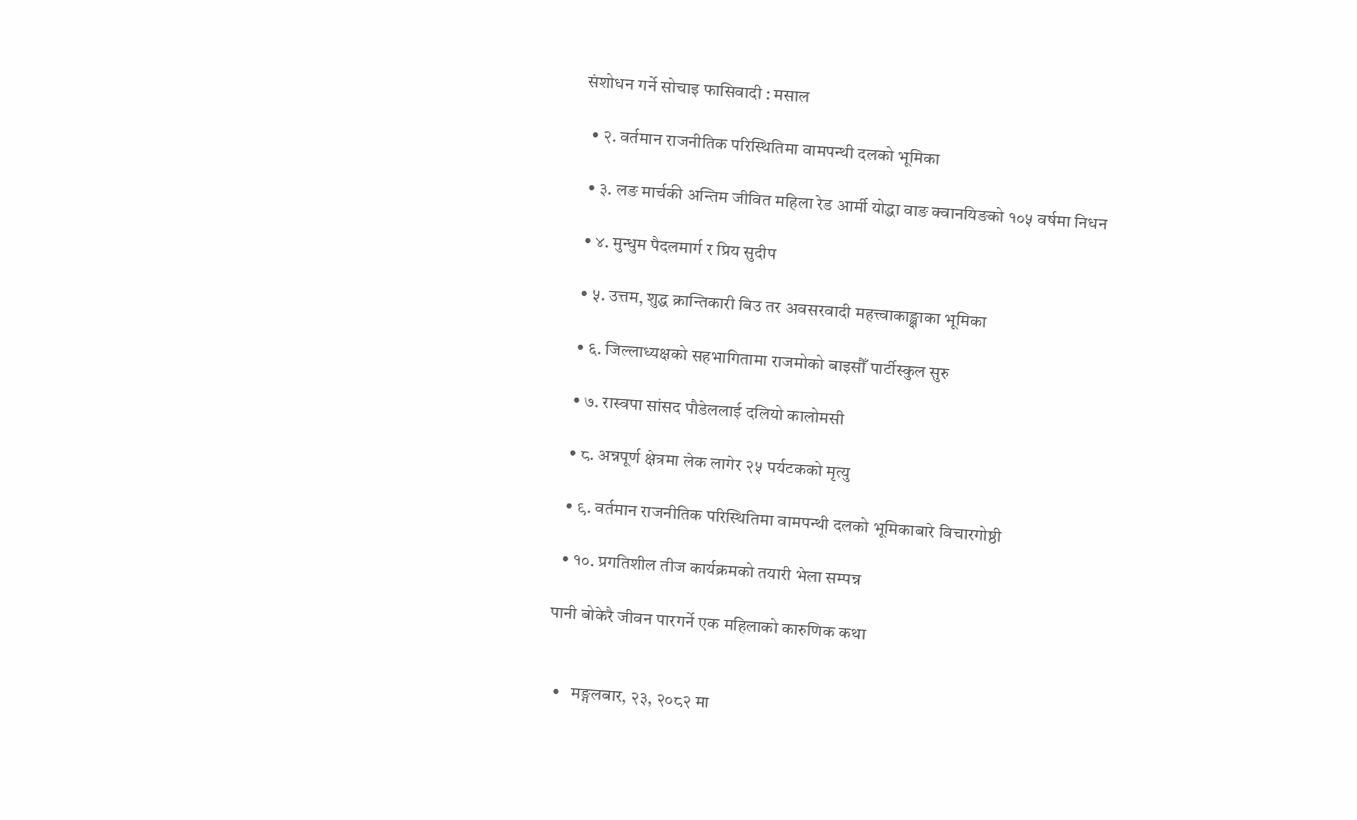संशोधन गर्ने सोचाइ फासिवादी : मसाल

  • २. वर्तमान राजनीतिक परिस्थितिमा वामपन्थी दलको भूमिका

  • ३. लङ मार्चकी अन्तिम जीवित महिला रेड आर्मी योद्धा वाङ क्वानयिङको १०५ वर्षमा निधन

  • ४. मुन्धुम पैदलमार्ग र प्रिय सुदीप

  • ५. उत्तम, शुद्ध क्रान्तिकारी बिउ तर अवसरवादी महत्त्वाकाङ्क्षाका भूमिका

  • ६. जिल्लाध्यक्षको सहभागितामा राजमोको बाइसौँ पार्टीस्कुल सुरु

  • ७. रास्वपा सांसद पौडेललाई दलियो कालोमसी

  • ८. अन्नपूर्ण क्षेत्रमा लेक लागेर २५ पर्यटकको मृत्यु

  • ९. वर्तमान राजनीतिक परिस्थितिमा वामपन्थी दलको भूमिकाबारे विचारगोष्ठी

  • १०. प्रगतिशील तीज कार्यक्रमको तयारी भेला सम्पन्न

पानी बोकेरै जीवन पारगर्ने एक महिलाको कारुणिक कथा


  •   मङ्गलबार, २३, २०८२ मा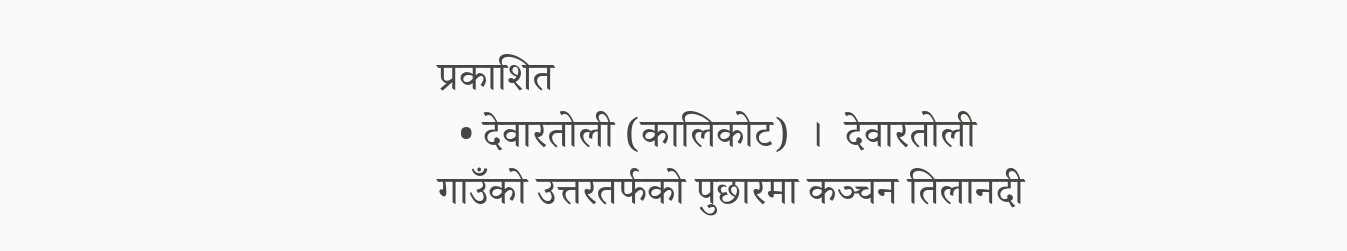प्रकाशित
  • देवारतोली (कालिकोट)  ।  देवारतोली गाउँको उत्तरतर्फको पुछारमा कञ्चन तिलानदी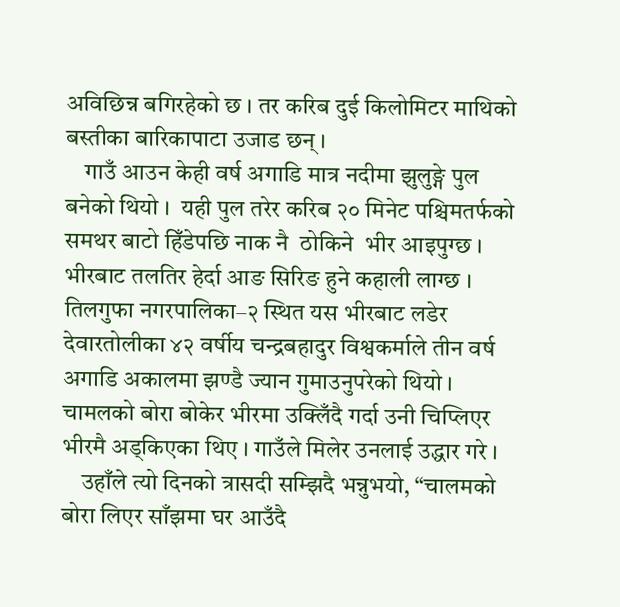अविछिन्न बगिरहेको छ । तर करिब दुई किलोमिटर माथिको बस्तीका बारिकापाटा उजाड छन् ।
    गाउँ आउन केही वर्ष अगाडि मात्र नदीमा झुलुङ्गे पुल बनेको थियो ।  यही पुल तरेर करिब २० मिनेट पश्चिमतर्फको समथर बाटो हिँडेपछि नाक नै  ठोकिने  भीर आइपुग्छ । भीरबाट तलतिर हेर्दा आङ सिरिङ हुने कहाली लाग्छ । तिलगुफा नगरपालिका–२ स्थित यस भीरबाट लडेर देवारतोलीका ४२ वर्षीय चन्द्रबहादुर विश्वकर्माले तीन वर्ष अगाडि अकालमा झण्डै ज्यान गुमाउनुपरेको थियो ।  चामलको बोरा बोकेर भीरमा उक्लिँदै गर्दा उनी चिप्लिएर भीरमै अड्किएका थिए । गाउँले मिलेर उनलाई उद्धार गरे ।
    उहाँले त्यो दिनको त्रासदी सम्झिदै भन्नुभयो, “चालमको बोरा लिएर साँझमा घर आउँदै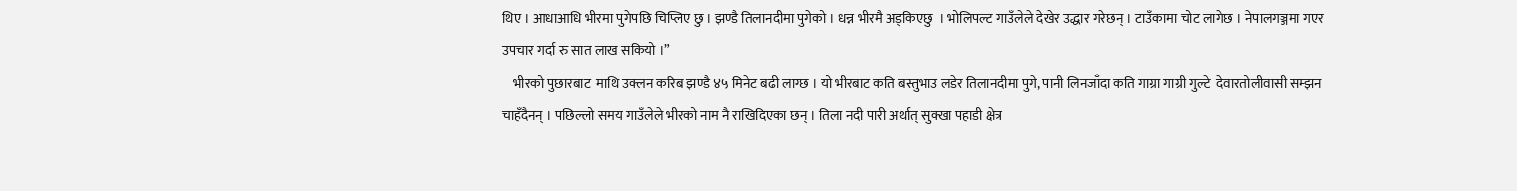थिए । आधाआधि भीरमा पुगेपछि चिप्लिए छु । झण्डै तिलानदीमा पुगेको । धन्न भीरमै अड्किएछु  । भोलिपल्ट गाउँलेले देखेर उद्धार गरेछन् । टाउँकामा चोट लागेछ । नेपालगञ्जमा गएर उपचार गर्दा रु सात लाख सकियो ।”
    भीरको पुछारबाट  माथि उक्लन करिब झण्डै ४५ मिनेट बढी लाग्छ । यो भीरबाट कति बस्तुभाउ लडेर तिलानदीमा पुगे, पानी लिनजाँदा कति गाग्रा गाग्री गुल्टे  देवारतोलीवासी सम्झन चाहँदैनन् । पछिल्लो समय गाउँलेले भीरको नाम नै राखिदिएका छन् । तिला नदी पारी अर्थात् सुक्खा पहाडी क्षेत्र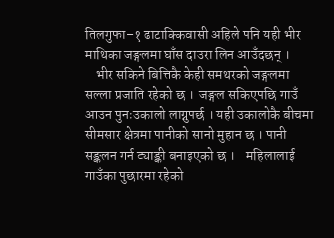तिलगुफा–१ ढाटाक्किवासी अहिले पनि यही भीर माथिका जङ्गलमा घाँस दाउरा लिन आउँदछन् ।
    भीर सकिने बित्तिकै केही समथरको जङ्गलमा  सल्ला प्रजाति रहेको छ ।  जङ्गल सकिएपछि गाउँ आउन पुनःउकालो लाग्नुपर्छ । यही उकालोकै बीचमा सीमसार क्षेत्रमा पानीको सानो मुहान छ । पानी सङ्कलन गर्न ट्याङ्की बनाइएको छ ।    महिलालाई गाउँका पुछारमा रहेको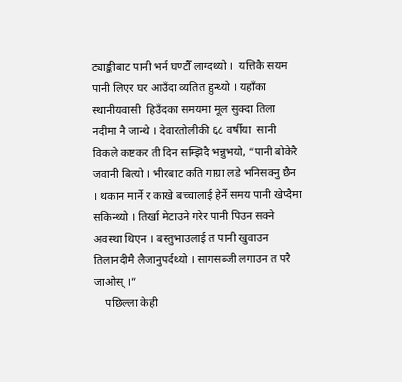ट्याङ्कीबाट पानी भर्न घण्टौँ लाग्दथ्यो ।  यत्तिकै सयम पानी लिएर घर आउँदा व्यतित हुन्थ्यो । यहाँका स्थानीयवासी  हिउँदका समयमा मूल सुक्दा तिला नदीमा नै जान्थे । देवारतोलीकी ६८ वर्षीया  सानी विकले कष्टकर ती दिन सम्झिदै भन्नुभयो, “पानी बोकेरै जवानी बित्यो । भीरबाट कति गाग्रा लडे भनिसक्नु छैन । थकान मार्ने र काखे बच्चालाई हेर्ने समय पानी खेप्दैमा सकिन्थ्यो । तिर्खा मेटाउने गरेर पानी पिउन सक्ने अवस्था थिएन । बस्तुभाउलाई त पानी खुवाउन तिलानदीमै लैजानुपर्दथ्यो । सागसब्जी लगाउन त परै जाओस् ।”
    पछिल्ला केही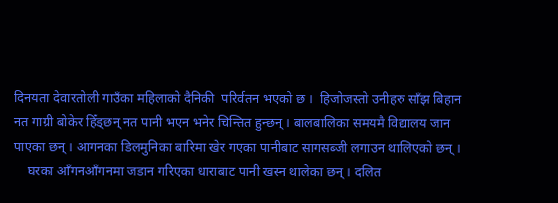दिनयता देवारतोली गाउँका महिलाको दैनिकी  परिर्वतन भएको छ ।  हिजोजस्तो उनीहरु साँझ बिहान नत गाग्री बोकेर हिँड्छन् नत पानी भएन भनेर चिन्तित हुन्छन् । बालबालिका समयमै विद्यालय जान पाएका छन् । आगनका डिलमुनिका बारिमा खेर गएका पानीबाट सागसब्जी लगाउन थालिएको छन् ।
    घरका आँगनआँगनमा जडान गरिएका धाराबाट पानी खस्न थालेका छन् । दलित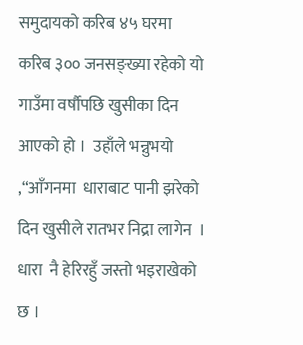समुदायको करिब ४५ घरमा करिब ३०० जनसङ्ख्या रहेको यो गाउँमा वर्षौपछि खुसीका दिन आएको हो ।  उहाँले भन्नुभयो ,“आँगनमा  धाराबाट पानी झरेको दिन खुसीले रातभर निद्रा लागेन  । धारा  नै हेरिरहुँ जस्तो भइराखेको छ ।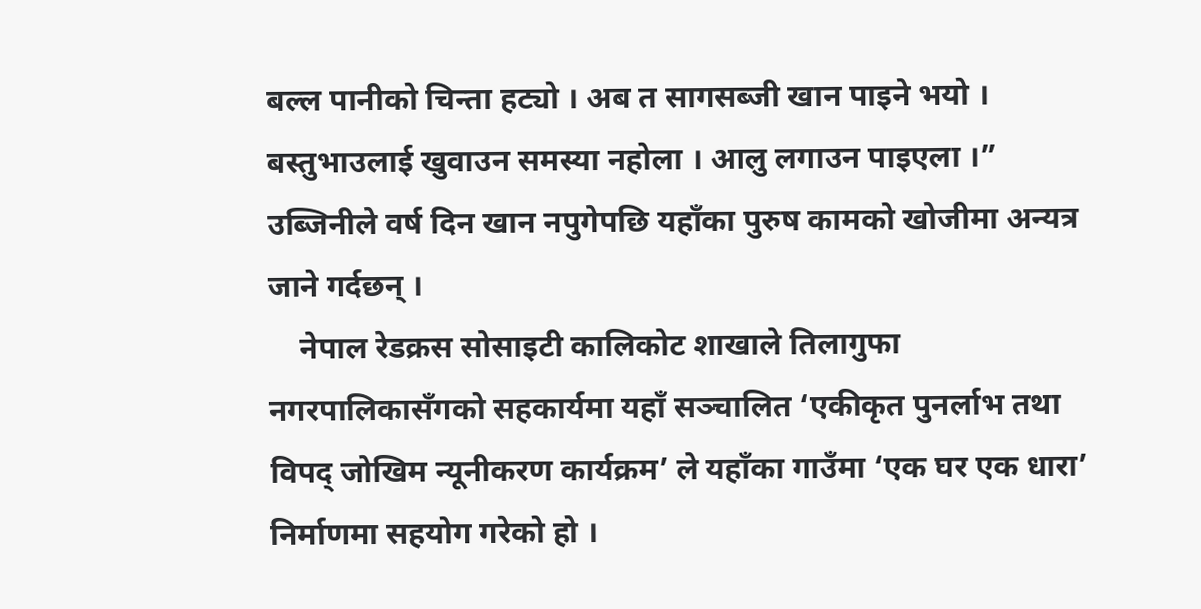बल्ल पानीको चिन्ता हट्यो । अब त सागसब्जी खान पाइने भयो । बस्तुभाउलाई खुवाउन समस्या नहोला । आलु लगाउन पाइएला ।” उब्जिनीले वर्ष दिन खान नपुगेपछि यहाँका पुरुष कामको खोजीमा अन्यत्र जाने गर्दछन् ।
    नेपाल रेडक्रस सोसाइटी कालिकोट शाखाले तिलागुफा नगरपालिकासँगको सहकार्यमा यहाँ सञ्चालित ‘एकीकृत पुनर्लाभ तथा विपद् जोखिम न्यूनीकरण कार्यक्रम’ ले यहाँका गाउँमा ‘एक घर एक धारा’ निर्माणमा सहयोग गरेको हो ।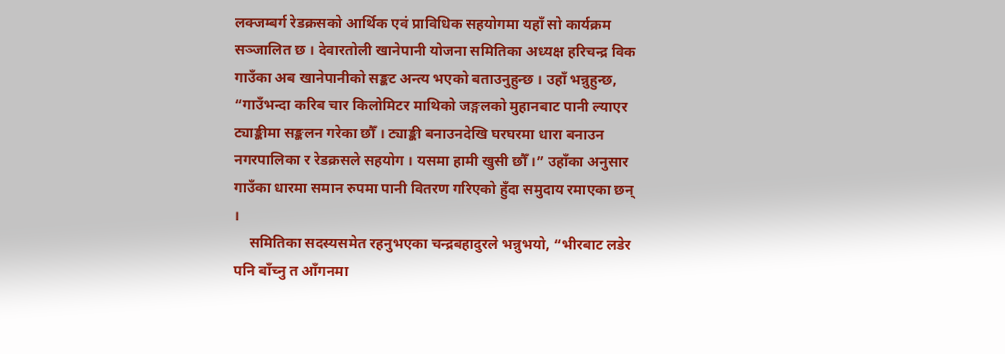लक्जम्बर्ग रेडक्रसको आर्थिक एवं प्राविधिक सहयोगमा यहाँ सो कार्यक्रम सञ्जालित छ । देवारतोली खानेपानी योजना समितिका अध्यक्ष हरिचन्द्र विक गाउँका अब खानेपानीको सङ्कट अन्त्य भएको बताउनुहुन्छ । उहाँ भन्नुहुन्छ, “गाउँभन्दा करिब चार किलोमिटर माथिको जङ्गलको मुहानबाट पानी ल्याएर ट्याङ्कीमा सङ्कलन गरेका छौँ । ट्याङ्की बनाउनदेखि घरघरमा धारा बनाउन नगरपालिका र रेडक्रसले सहयोग । यसमा हामी खुसी छौँ ।” उहाँका अनुसार गाउँका धारमा समान रुपमा पानी वितरण गरिएको हुँदा समुदाय रमाएका छन् ।
    समितिका सदस्यसमेत रहनुभएका चन्द्रबहादुरले भन्नुभयो, “भीरबाट लडेर पनि बाँच्नु त आँगनमा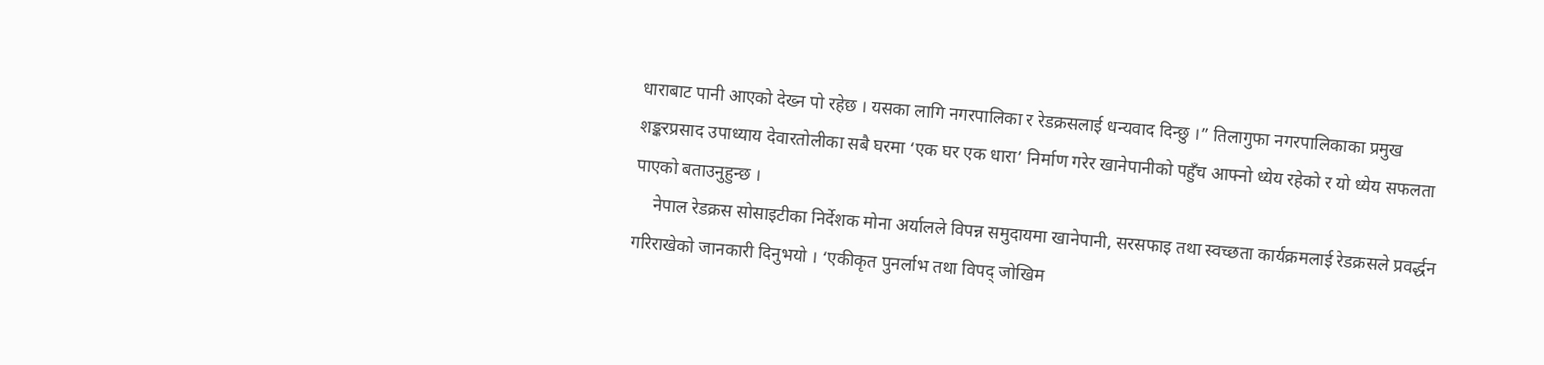धाराबाट पानी आएको देख्न पो रहेछ । यसका लागि नगरपालिका र रेडक्रसलाई धन्यवाद दिन्छु ।” तिलागुफा नगरपालिकाका प्रमुख शङ्करप्रसाद उपाध्याय देवारतोलीका सबै घरमा ‘एक घर एक धारा’ निर्माण गरेर खानेपानीको पहुँच आफ्नो ध्येय रहेको र यो ध्येय सफलता पाएको बताउनुहुन्छ ।
    नेपाल रेडक्रस सोसाइटीका निर्देशक मोना अर्यालले विपन्न समुदायमा खानेपानी, सरसफाइ तथा स्वच्छता कार्यक्रमलाई रेडक्रसले प्रवर्द्धन गरिराखेको जानकारी दिनुभयो । ‘एकीकृत पुनर्लाभ तथा विपद् जोखिम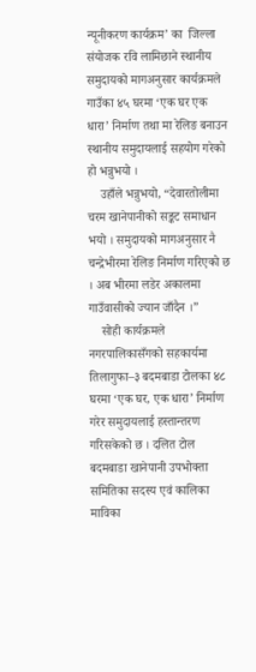न्यूनीकरण कार्यक्रम’ का  जिल्ला संयोजक रवि लामिछाने स्थानीय समुदायको मागअनुसार कार्यक्रमले गाउँका ४५ घरमा ‘एक घर एक धारा’ निर्माण तथा मा रेलिङ बनाउन स्थानीय समुदायलाई सहयोग गरेको हो भन्नुभयो ।
    उहाँले भन्नुभयो, “देवारतोलीमा चरम खानेपानीको सङ्कट समाधान भयो । समुदायको मागअनुसार नै चन्द्रेभीरमा रेलिङ निर्माण गरिएको छ । अब भीरमा लडेर अकालमा गाउँवासीको ज्यान जाँदैन ।”
    सोही कार्यक्रमले नगरपालिकासँगको सहकार्यमा तिलागुफा–३ बदमबाडा टोलका ४८ घरमा ‘एक घर, एक धारा’ निर्माण गरेर समुदायलाई हस्तान्तरण गरिसकेको छ । दलित टोल बदमबाडा खानेपानी उपभोक्ता समितिका सदस्य एवं कालिका माविका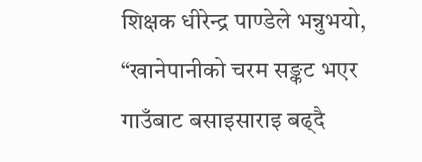शिक्षक धीरेन्द्र पाण्डेले भन्नुभयो, “खानेपानीको चरम सङ्कट भएर गाउँबाट बसाइसाराइ बढ्दै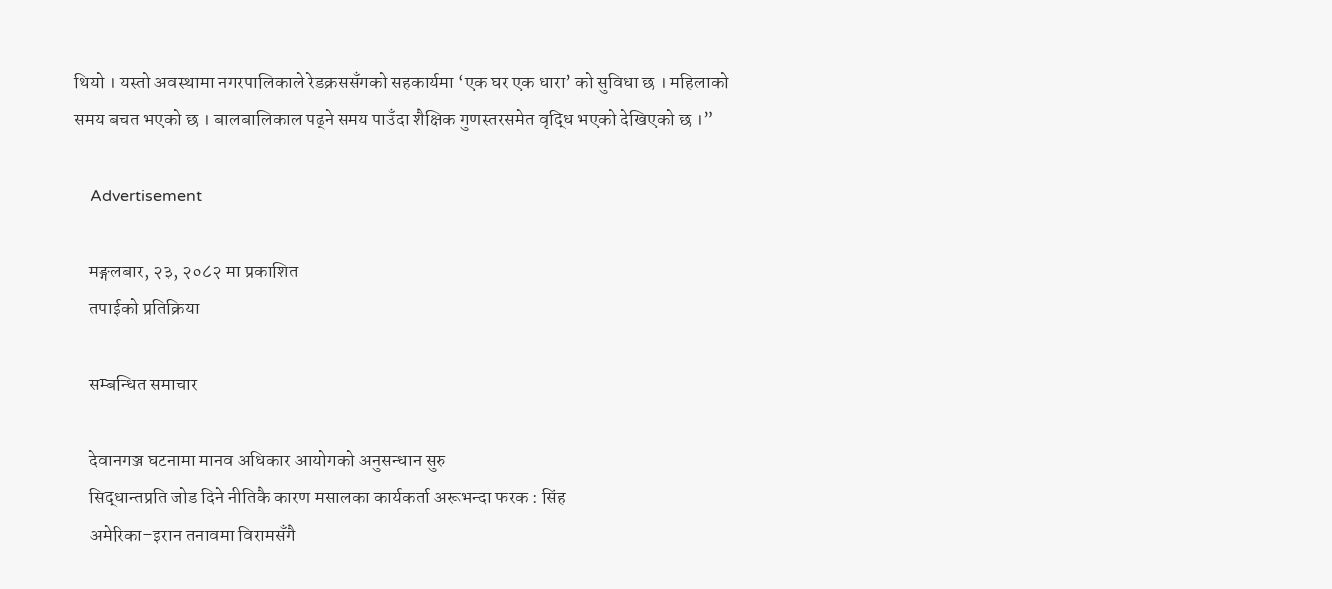थियो । यस्तो अवस्थामा नगरपालिकाले रेडक्रससँगको सहकार्यमा ‘एक घर एक धारा’ को सुविधा छ । महिलाको समय बचत भएको छ । बालबालिकाल पढ्ने समय पाउँदा शैक्षिक गुणस्तरसमेत वृद्धि भएको देखिएको छ ।”

    Advertisement

    मङ्गलबार, २३, २०८२ मा प्रकाशित
    तपाईको प्रतिक्रिया

    सम्बन्धित समाचार

    देवानगञ्ज घटनामा मानव अधिकार आयोगको अनुसन्धान सुरु
    सिद्धान्तप्रति जोड दिने नीतिकै कारण मसालका कार्यकर्ता अरूभन्दा फरक : सिंह
    अमेरिका–इरान तनावमा विरामसँगै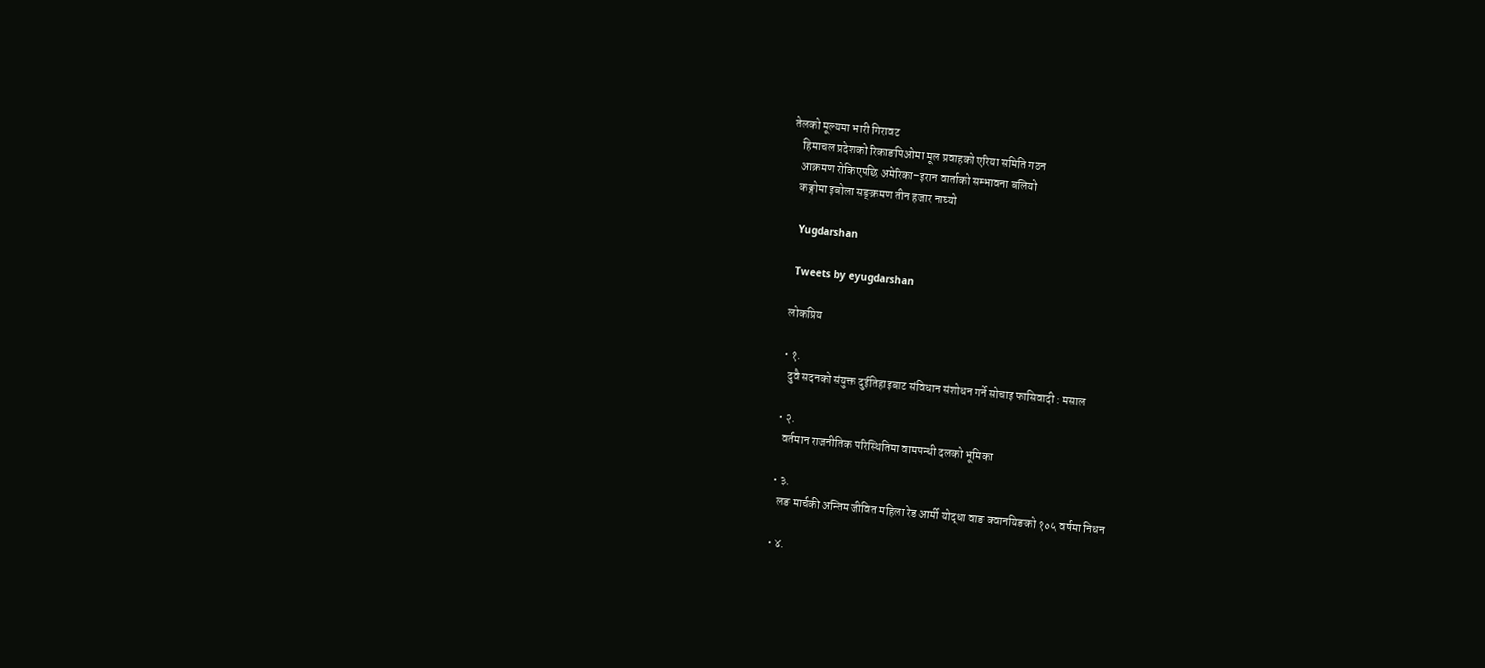तेलको मूल्यमा भारी गिरावट
    हिमाचल प्रदेशको रिकाङपिओमा मूल प्रवाहको एरिया समिति गठन
    आक्रमण रोकिएपछि अमेरिका–इरान वार्ताको सम्भावना बलियो
    कङ्गोमा इबोला सङ्क्रमण तीन हजार नाघ्यो

    Yugdarshan

    Tweets by eyugdarshan

    लोकप्रिय

    • १.
      दुवै सदनको संयुक्त दुईतिहाइबाट संविधान संशोधन गर्ने सोचाइ फासिवादी : मसाल

    • २.
      वर्तमान राजनीतिक परिस्थितिमा वामपन्थी दलको भूमिका

    • ३.
      लङ मार्चकी अन्तिम जीवित महिला रेड आर्मी योद्धा वाङ क्वानयिङको १०५ वर्षमा निधन

    • ४.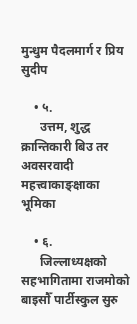मुन्धुम पैदलमार्ग र प्रिय सुदीप

    • ५.
      उत्तम, शुद्ध क्रान्तिकारी बिउ तर अवसरवादी महत्त्वाकाङ्क्षाका भूमिका

    • ६.
      जिल्लाध्यक्षको सहभागितामा राजमोको बाइसौँ पार्टीस्कुल सुरु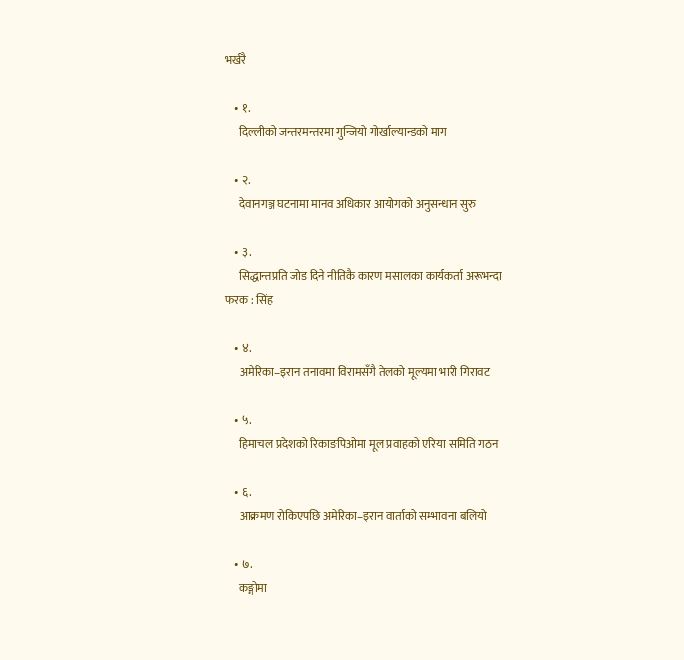भर्खरै

    • १.
      दिल्लीको जन्तरमन्तरमा गुन्जियो गोर्खाल्यान्डको माग

    • २.
      देवानगञ्ज घटनामा मानव अधिकार आयोगको अनुसन्धान सुरु

    • ३.
      सिद्धान्तप्रति जोड दिने नीतिकै कारण मसालका कार्यकर्ता अरूभन्दा फरक : सिंह

    • ४.
      अमेरिका–इरान तनावमा विरामसँगै तेलको मूल्यमा भारी गिरावट

    • ५.
      हिमाचल प्रदेशको रिकाङपिओमा मूल प्रवाहको एरिया समिति गठन

    • ६.
      आक्रमण रोकिएपछि अमेरिका–इरान वार्ताको सम्भावना बलियो

    • ७.
      कङ्गोमा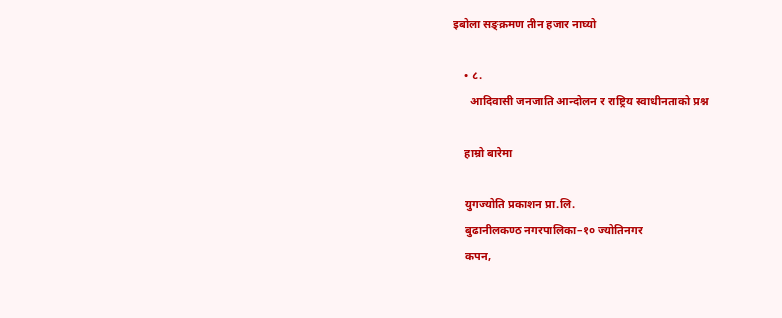इबोला सङ्क्रमण तीन हजार नाघ्यो

    • ८.
      आदिवासी जनजाति आन्दोलन र राष्ट्रिय स्वाधीनताको प्रश्न

    हाम्रो बारेमा

    युगज्योति प्रकाशन प्रा.लि.
    बुढानीलकण्ठ नगरपालिका–१० ज्योतिनगर
    कपन,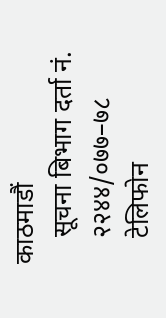काठमाडौं
    सूचना बिभाग दर्ता नं.
    २२४४/०७७–७८
    टेलिफोन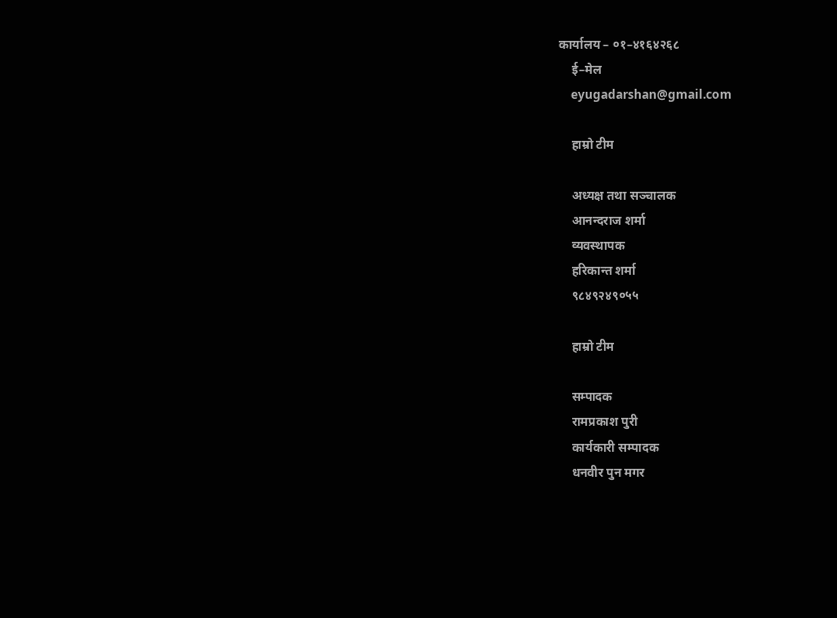कार्यालय – ०१–४१६४२६८
    ई–मेल
    eyugadarshan@gmail.com

    हाम्रो टीम

    अध्यक्ष तथा सञ्चालक
    आनन्दराज शर्मा
    व्यवस्थापक
    हरिकान्त शर्मा
    ९८४९२४९०५५

    हाम्रो टीम

    सम्पादक
    रामप्रकाश पुरी
    कार्यकारी सम्पादक
    धनवीर पुन मगर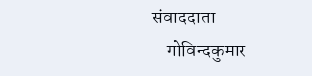संवाददाता
    गोविन्दकुमार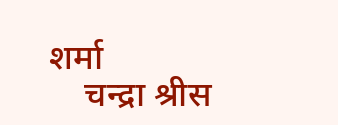शर्मा
    चन्द्रा श्रीस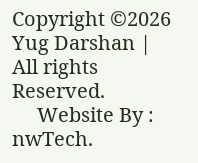Copyright ©2026 Yug Darshan | All rights Reserved.
     Website By :  nwTech.